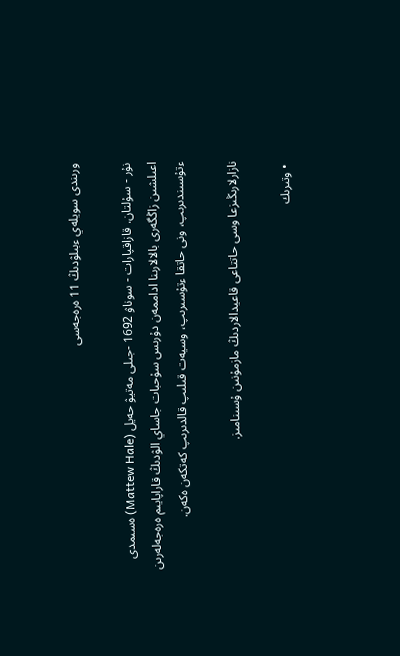ورىندى سويلەي ءبىلۋدىڭ 11 ەرەجەسى

نۇر - سۇلتان. قازاقپارات - سوناۋ 1692 -جىلى مەتيۋ حەيل (Mattew Hale) ەسىمدى اعىلشىن زاڭگەرى بالالارىنا اداممەن دۇرىس سۇحبات جاساي الۋدىڭ قاراپايىم ەرەجەلەرىن ءتۇسىندىرىپ، ونى حاتقا ءتۇسىرىپ، وسيەت قىلىپ قالدىرىپ كەتكەن ەكەن.

نازارلارىڭىزعا وسى حاتتاعى قاعيدالاردىڭ مازمۇنىن ۇسىنامىز.

 • وتىرىك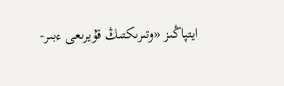ايتپاڭىز «وتىرىكتىڭ قۇيرىعى ءبىر-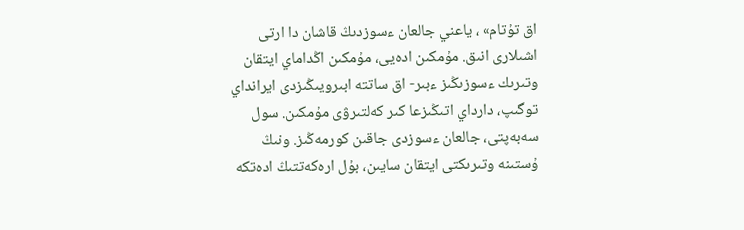اق تۇتام» ، ياعني جالعان ءسوزدىڭ قاشان دا ارتى اشىلارى انىق. مۇمكىن ادەيى، مۇمكىن اڭداماي ايتقان وتىرىك ءسوزىڭىز ءبىر- اق ساتتە ابىرويىڭىزدى ايرانداي توگىپ، دارداي اتىڭىزعا كىر كەلتىرۋى مۇمكىن. سول سەبەپتى، جالعان ءسوزدى جاقىن كورمەڭىز. ونىڭ ۇستىنە وتىرىكتى ايتقان سايىن، بۇل ارەكەتتىڭ ادەتكە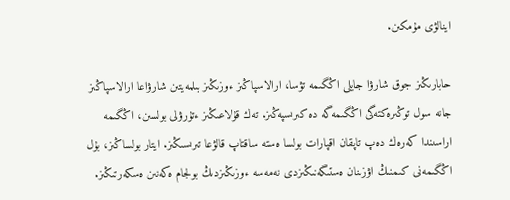اينالۋى مۇمكىن.

حابارىڭىز جوق شارۋا جايلى اڭگىمە تۋسا، ارالاسپاڭىز ءوزىڭىز بىلمەيتىن شارۋاعا ارالاسپاڭىز جانە سول توڭىرەكتەگى اڭگىمەگە دە كىرىسپەڭىز. تەك قۇلاعىڭىز ءتۇرۋلى بولسىن، اڭگىمە اراسىندا كەرەك دەپ تاپقان اقپارات بولسا ەستە ساقتاپ قالۋعا تىرىسىڭىز. ايتار بولساڭىز، بۇل اڭگىمەنى كىمنىڭ اۋزىنان ەستىگەنىڭىزدى نەمەسە ءوزىڭىزدىڭ بولجام ەكەنىن ەسكەرتىڭىز.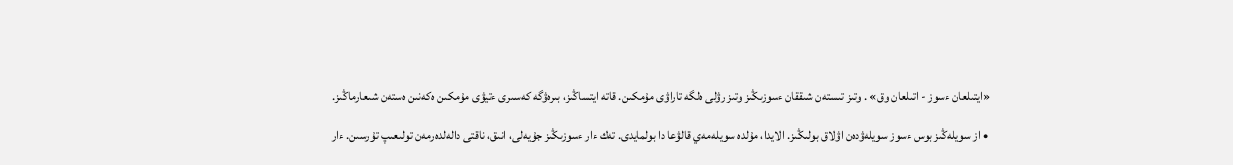«ايتىلعان ءسوز - اتىلعان وق» . وتىز تىستەن شىققان ءسوزىڭىز وتىز رۋلى ەلگە تاراۋى مۇمكىن. قاتە ايتساڭىز، بىرەۋگە كەسىرى ءتيۋى مۇمكىن ەكەنىن ەستەن شىعارماڭىز.

 • از سويلەڭىز بوس ءسوز سويلەۋدەن اۋلاق بولىڭىز. الايدا، مۇلدە سويلەمەي قالۋعا دا بولمايدى. تەك ءار ءسوزىڭىز جۇيەلى، انىق، ناقتى دالەلدەرمەن تولىعىپ تۇرسىن. ءار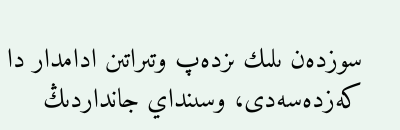سوزدەن ىلىك ىزدەپ وتىراتىن ادامدار دا كەزدەسەدى، وسىنداي جانداردىڭ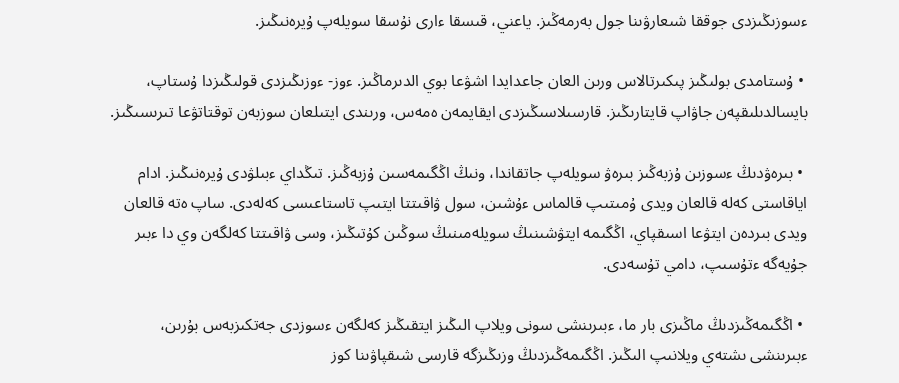ءسوزىڭىزدى جوققا شىعارۋىنا جول بەرمەڭىز. ياعني، قىسقا ءارى نۇسقا سويلەپ ۇيرەنىڭىز.

 • ۇستامدى بولىڭىز پىكىرتالاس ورىن العان جاعدايدا اشۋعا بوي الدىرماڭىز. ءوز- ءوزىڭىزدى قولىڭىزدا ۇستاپ، بايسالدىلىقپەن جاۋاپ قايتارىڭىز. قارسىلاسىڭىزدى ايقايمەن ەمەس، ورىندى ايتىلعان سوزبەن توقتاتۋعا تىرىسىڭىز.

 • بىرەۋدىڭ ءسوزىن ۇزبەڭىز بىرەۋ سويلەپ جاتقاندا، ونىڭ اڭگىمەسىن ۇزبەڭىز. تىڭداي ءبىلۋدى ۇيرەنىڭىز. ادام اياقاستى كەلە قالعان ويدى ۇمىتىپ قالماس ءۇشىن، سول ۋاقىتتا ايتىپ تاستاعىسى كەلەدى. ساپ ەتە قالعان ويدى بىردەن ايتۋعا اسىقپاي، اڭگىمە ايتۋشىنىڭ سويلەمىنىڭ سوڭىن كۇتىڭىز، وسى ۋاقىتتا كەلگەن وي دا ءبىر جۇيەگە ءتۇسىپ، دامي تۇسەدى.

 • اڭگىمەڭىزدىڭ ماڭىزى بار ما، ءبىرىنشى سونى ويلاپ الىڭىز ايتقىڭىز كەلگەن ءسوزدى جەتكىزبەس بۇرىن، ءبىرىنشى ىشتەي ويلانىپ الىڭىز. اڭگىمەڭىزدىڭ وزىڭىزگە قارسى شىقپاۋىنا كوز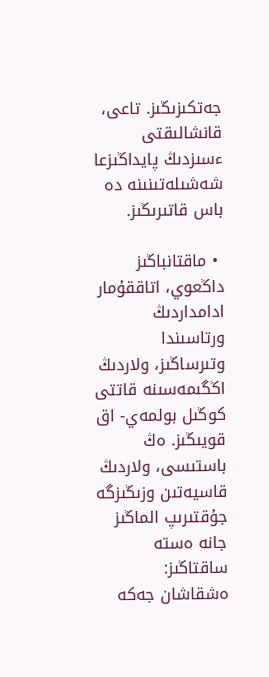جەتكىزىڭىز. تاعى، قانشالىقتى ءسىزدىڭ پايداڭىزعا شەشىلەتىنىنە دە باس قاتىرىڭىز.

 • ماقتانباڭىز داڭعوي، اتاققۇمار ادامداردىڭ ورتاسىندا وتىرساڭىز، ولاردىڭ اڭگىمەسىنە قاتتى كوڭىل بولمەي- اق قويىڭىز. ەڭ باستىسى، ولاردىڭ قاسيەتىن وزىڭىزگە جۇقتىرىپ الماڭىز جانە ەستە ساقتاڭىز: ەشقاشان جەكە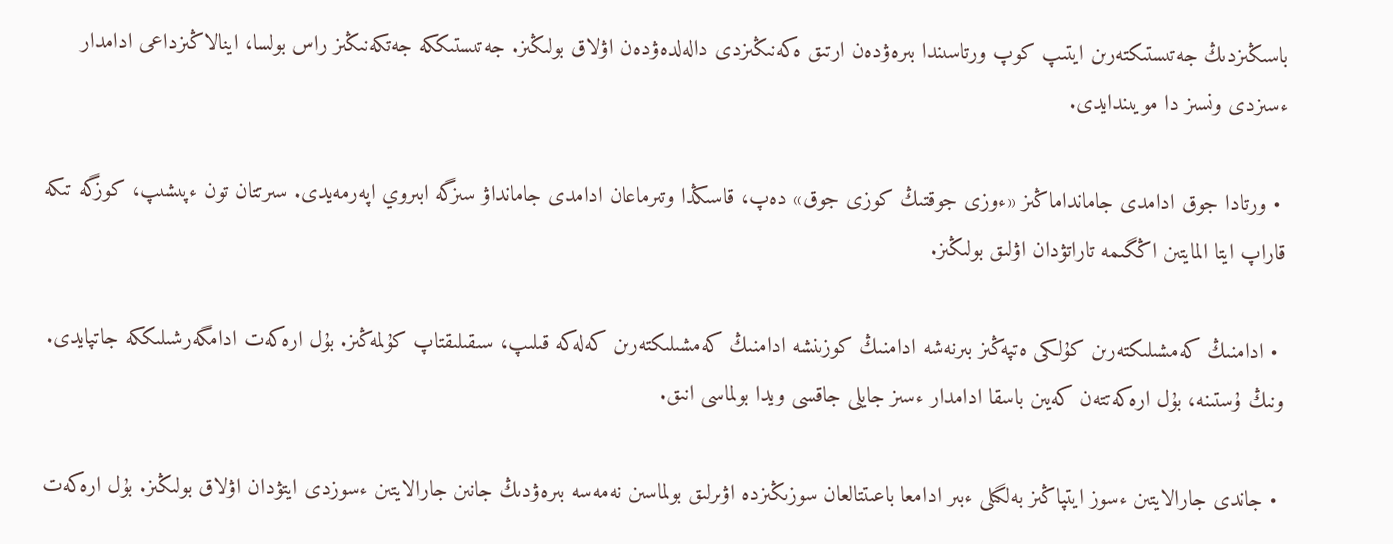باسىڭىزدىڭ جەتىستىكتەرىن ايتىپ كوپ ورتاسىندا بىرەۋدەن ارتىق ەكەنىڭىزدى دالەلدەۋدەن اۋلاق بولىڭىز. جەتىستىككە جەتكەنىڭىز راس بولسا، اينالاڭىزداعى ادامدار ءسىزدى ونسىز دا مويىندايدى.

 • ورتادا جوق ادامدى جامانداماڭىز «ءوزى جوقتىڭ كوزى جوق» دەپ، قاسىڭدا وتىرماعان ادامدى جامانداۋ سىزگە ابىروي اپەرمەيدى. سىرتتان تون ءپىشىپ، كوزگە تىكە قاراپ ايتا المايتىن اڭگىمە تاراتۋدان اۋلىق بولىڭىز.

 • ادامنىڭ كەمشىلىكتەرىن كۇلكى ەتپەڭىز بىرنەشە ادامنىڭ كوزىنشە ادامنىڭ كەمشىلىكتەرىن كەلەكە قىلىپ، سىقىلىقتاپ كۇلمەڭىز. بۇل ارەكەت ادامگەرشىلىككە جاتپايدى. ونىڭ ۇستىنە، بۇل ارەكەتتەن كەيىن باسقا ادامدار ءسىز جايلى جاقسى ويدا بولماسى انىق.

 • جاندى جارالايتىن ءسوز ايتپاڭىز بەلگىلى ءبىر ادامعا باعىتتالعان سوزىڭىزدە اۋىرلىق بولماسىن نەمەسە بىرەۋدىڭ جانىن جارالايتىن ءسوزدى ايتۋدان اۋلاق بولىڭىز. بۇل ارەكەت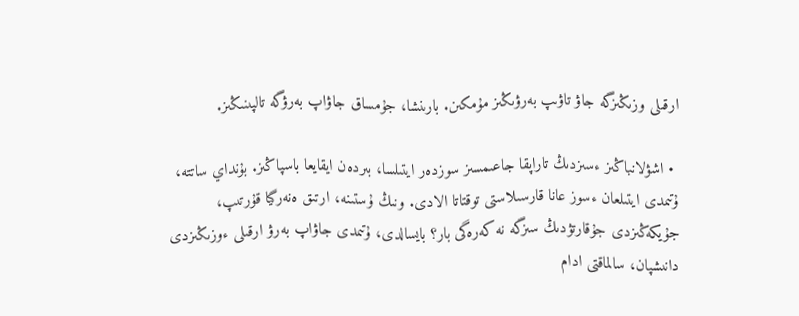ارقىلى وزىڭىزگە جاۋ تاۋىپ بەرۋىڭىز مۇمكىن. بارىنشا، جۇمساق جاۋاپ بەرۋگە تالپىنىڭىز.

 • اشۋلانباڭىز ءسىزدىڭ تاراپقا جاعىمسىز سوزدەر ايتىلسا، بىردەن ايقايعا باسپاڭىز. بۇنداي ساتتە، ۇتىمدى ايتىلعان ءسوز عانا قارسىلاستى توقتاتا الادى. ونىڭ ۇستىنە، ارتىق ەنەرگيا قۇرتىپ، جۇيكەڭىزدى جۇقارتۋدىڭ سىزگە نە كەرەگى بار؟ بايسالدى، ۇتىمدى جاۋاپ بەرۋ ارقىلى ءوزىڭىزدى دانىشپان، سالماقتى ادام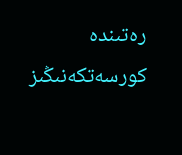رەتىندە كورسەتكەنىڭىز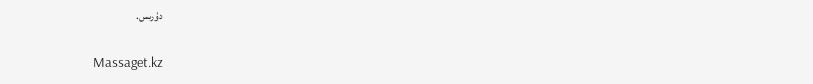دۇرىس.

Massaget.kz